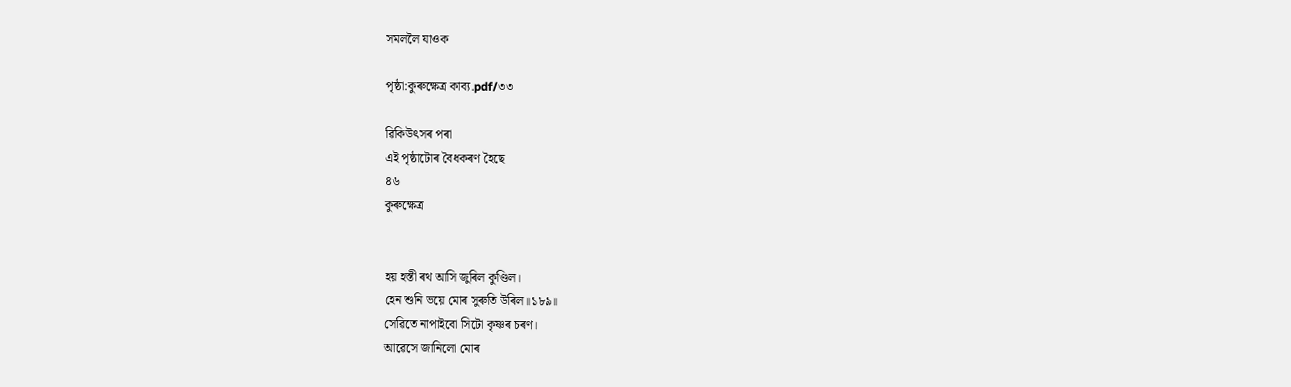সমললৈ যাওক

পৃষ্ঠা:কুৰুক্ষেত্ৰ কাব্য.pdf/৩৩

ৱিকিউৎসৰ পৰা
এই পৃষ্ঠাটোৰ বৈধকৰণ হৈছে
৪৬
কুৰুক্ষেত্ৰ


হয় হস্তী ৰথ আসি জুৰিল কুণ্ডিল।
হেন শুনি ভয়ে মোৰ সুৰুতি উৰিল॥১৮৯॥
সেৱিতে নাপাইবো সিটো কৃষ্ণৰ চৰণ।
আৱেসে জানিলো মোৰ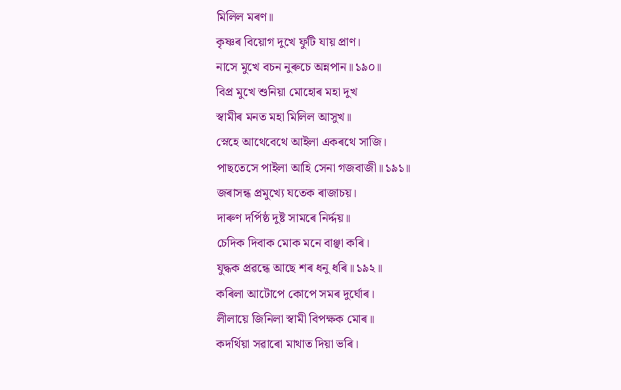মিলিল মৰণ॥
কৃষ্ণৰ বিয়োগ দুখে ফুটি যায় প্ৰাণ।
নাসে মুখে বচন নুৰুচে অন্নপান॥১৯০॥
বিপ্ৰ মুখে শুনিয়া মোহোৰ মহা দুখ
স্বামীৰ মনত মহা মিলিল আসুখ॥
স্নেহে আথেবেথে আইলা একৰথে সাজি।
পাছতেসে পাইলা আহি সেনা গজবাজী॥১৯১॥
জৰাসন্ধ প্ৰমুখ্যে যতেক ৰাজাচয়।
দাৰুণ দৰ্পিষ্ঠ দুষ্ট সামৰে নিৰ্দ্দয়॥
চেদিক দিবাক মোক মনে বাঞ্ছা কৰি।
যুদ্ধক প্ৰৱন্ধে আছে শৰ ধনু ধৰি॥১৯২॥
কৰিলা আটোপে কোপে সমৰ দুৰ্ঘোৰ।
লীলায়ে জিনিলা স্বামী বিপক্ষক মোৰ॥
কদৰ্থিয়া সৱাৰো মাথাত দিয়া ভৰি।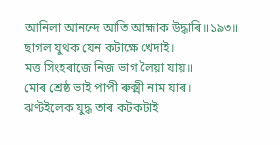আনিলা আনন্দে আতি আহ্মাক উদ্ধাৰি॥১৯৩॥
ছাগল যুথক যেন কটাক্ষে খেদাই।
মত্ত সিংহৰাজে নিজ ভাগ লৈয়া যায়॥
মোৰ শ্ৰেষ্ঠ ভাই পাপী ৰুক্মী নাম যাৰ।
ঝণ্টইলেক যুদ্ধ তাৰ কটকটাই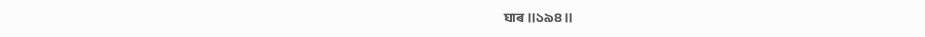ঘাৰ॥১৯৪॥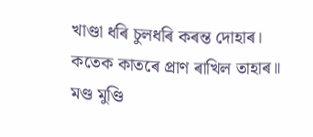খাণ্ডা ধৰি চুলধৰি কৰন্ত দোহাৰ।
কতেক কাতৰে প্ৰাণ ৰাখিল তাহাৰ॥
মণ্ড মুণ্ডি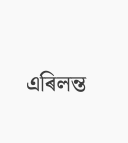এৰিলন্ত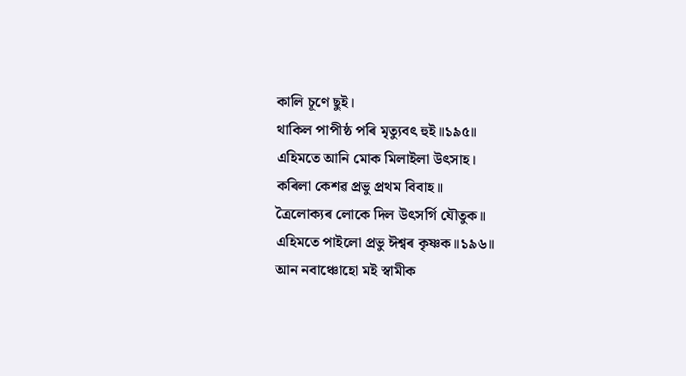কালি চূণে ছুই।
থাকিল পাপীষ্ঠ পৰি মৃত্যুবৎ হুই॥১৯৫॥
এহিমতে আনি মোক মিলাইলা উৎসাহ।
কৰিলা কেশৱ প্ৰভু প্ৰথম বিবাহ॥
ত্ৰৈলোক্যৰ লোকে দিল উৎসৰ্গি যৌতুক॥
এহিমতে পাইলো প্ৰভু ঈশ্বৰ কৃষ্ণক॥১৯৬॥
আন নবাঞ্চোহো মই স্বামীক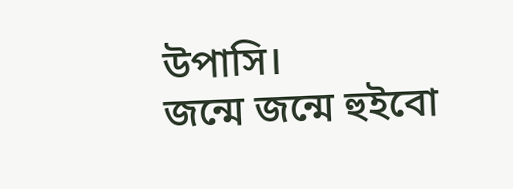উপাসি।
জন্মে জন্মে হুইবো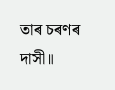তাৰ চৰণৰ দাসী॥